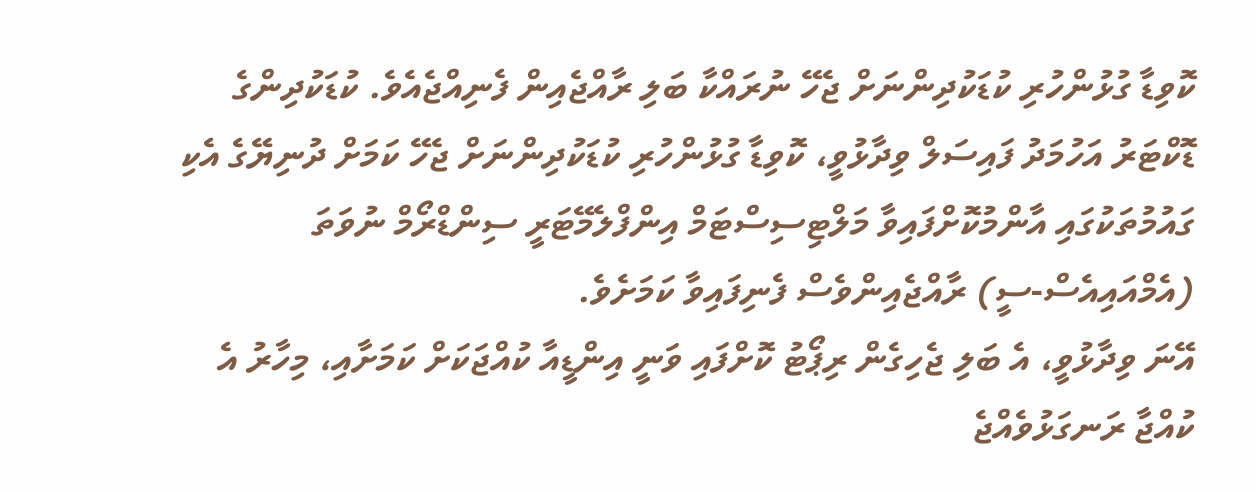ކޮވިޑާ ގުޅުންހުރި ކުޑަކުދިންނަށް ޖެހޭ ނުރައްކާ ބަލި ރާއްޖެއިން ފެނިއްޖެއެވެ. ކުޑަކުދިންގެ ޑޮކްޓަރު އަހުމަދު ފައިސަލް ވިދާޅުވީ، ކޮވިޑާ ގުޅުންހުރި ކުޑަކުދިންނަށް ޖެހޭ ކަމަށް ދުނިޔޭގެ އެކި ގައުމުތަކުގައި އާންމުކޮށްފައިވާ މަލްޓިސިސްޓަމް އިންފްލެމޭޓަރީ ސިންޑްރޯމް ނުވަތަ (އެމްއައިއެސް-ސީ) ރާއްޖެއިންވެސް ފެނިފައިވާ ކަމަށެވެ.
އޭނަ ވިދާޅުވީ، އެ ބަލި ޖެހިގެން ރިޕޯޓު ކޮށްފައި ވަނީ އިންޑީއާ ކުއްޖަކަށް ކަމަށާއި، މިހާރު އެ ކުއްޖާ ރަނގަޅުވެއްޖެ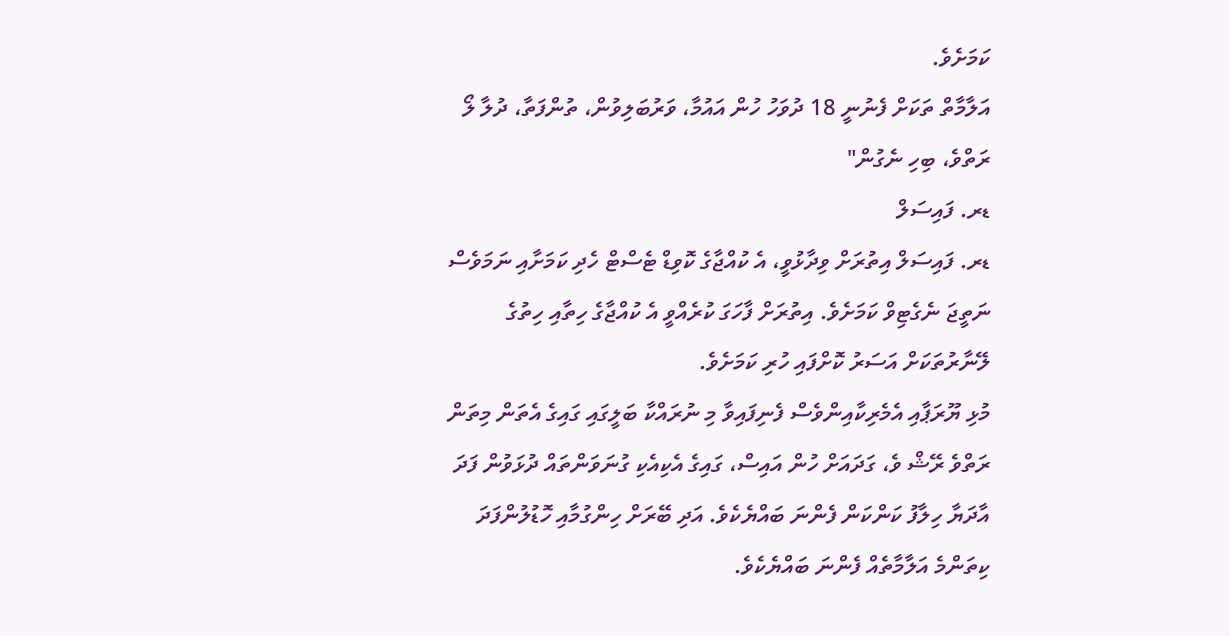ކަމަށެވެ.
އަލާމާތް ތަކަށް ފެނުނީ 18 ދުވަހު ހުން އައުމާ، ވަރުބަލިވުން، ތުންފަތާ، ދުލާ ލޯ ރަތްވެ، ބިހި ނެގުން"
ޑރ. ފައިސަލް
ޑރ. ފައިސަލް އިތުރަށް ވިދާޅުވީ، އެ ކުއްޖާގެ ކޮވިޑް ޓެސްޓް ހެދި ކަމަށާއި ނަމަވެސް ނަތީޖަ ނެގެޓިވް ކަމަށެވެ. އިތުރަށް ފާހަގަ ކުރެއްވީ އެ ކުއްޖާގެ ހިތާއި ހިތުގެ ލޭނާރުތަކަށް އަސަރު ކޮށްފައި ހުރި ކަމަށެވެ.
މުޅި ޔޫރަޕާއި އެމެރިކާއިންވެސް ފެނިފައިވާ މި ނުރައްކާ ބަލީގައި ގައިގެ އެތަން މިތަން ރަތްވެ ރޭޝް ވެ، ގަދައަށް ހުން އައިސް، ގައިގެ އެކިއެކި ގުނަވަންތައް ދުޅަވުން ފަދަ އާދަޔާ ހިލާފު ކަންކަން ފެންނަ ބައްޔެކެވެ. އަދި ބޭރަށް ހިންގުމާއި ހޮޑުލުންފަދަ ކިތަންމެ އަލާމާތެއް ފެންނަ ބައްޔެކެވެ.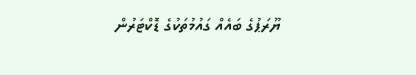ޔޫރަޕުގެ ބައެއް ގައުމުތަކުގެ ޑޮކްޓަރުން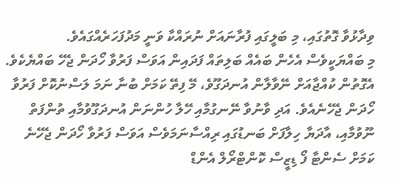ވިދާޅުވާ ގޮތުގައި، މި ބަލީގައި ފުރާނައަށް ނުރައްކާ ވަނީ މަދުފަހަރެއްގައެވެ.
މި ބައްޔަކީވެސް އެހެން ބައެއް ބަލިތައް ފަދައިން އަވަސް ފަރުވާ ހޯދަން ޖެހޭ ބައްޔެކެވެ. އެގޮތުން ކުއްޖާއަށް ނޭވާލާން އުނދަގޫވެ، މޭ ފިތޭ ކަމަށް ބުނާ ނަމަ ލަސްނުކޮށް ފަރުވާ ހޯދަން ޖެހޭނެއެވެ. އަދި ވާނުވާ ނޭނގުމާއި ހޭލާ ހުންނަން އުނދަގޫވުމާއި ތުންފަތް ނޫވުމާއި، އާދަޔާ ހިލާފަށް ބަނޑުގައި ރިއްސާނަމަވެސް އަވަސް ފަރުވާ ހޯދަން ޖެހޭނެ ކަމަށް ސެންޓާ ފޯ ޑިޒީސް ކޮންޓްރޯލް އެންޑް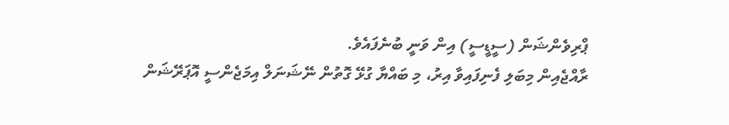ޕްރިވެންޝަން (ސީޑީސީ) އިން ވަނީ ބުނެފައެވެ.
ރާއްޖެއިން މިބަލި ފެނިފައިވާ އިރު، މި ބައްޔާ ގުޅޭ ގޮތުން ނޭޝަނަލް އިމަޖެންސީ އޮޕަރޭޝަން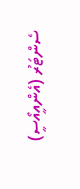ސެންޓަރު (އެންއީއޯސީ)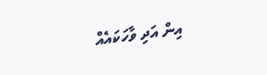އިން އަދި ވާހަކައެއް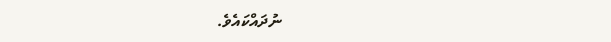ނުދައްކައެވެ.